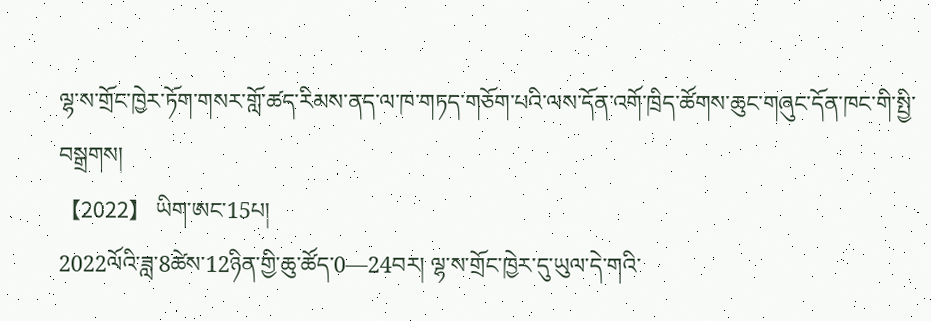ལྷ་ས་གྲོང་ཁྱེར་ཏོག་གསར་གློ་ཚད་རིམས་ནད་ལ་ཁ་གཏད་གཅོག་པའི་ལས་དོན་འགོ་ཁྲིད་ཚོགས་ཆུང་གཞུང་དོན་ཁང་གི་སྤྱི་བསྒྲགས།
【2022】 ཡིག་ཨང་15པ།
2022ལོའི་ཟླ་8ཚེས་12ཉིན་གྱི་ཆུ་ཚོད་0—24བར། ལྷ་ས་གྲོང་ཁྱེར་དུ་ཡུལ་དེ་གའི་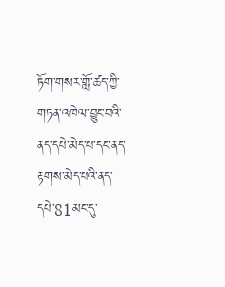ཏོག་གསར་གློ་ཚད་ཀྱི་གཏན་འཁེལ་བྱུང་བའི་ནད་དཔེ་མེད་པ་དང་ནད་རྟགས་མེད་པའི་ནད་དཔེ་81མང་དུ་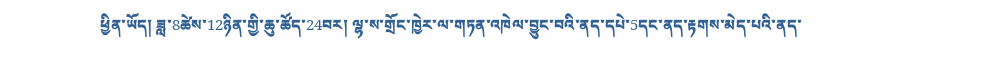ཕྱིན་ཡོད། ཟླ་8ཚེས་12ཉིན་གྱི་ཆུ་ཚོད་24བར། ལྷ་ས་གྲོང་ཁྱེར་ལ་གཏན་འཁེལ་བྱུང་བའི་ནད་དཔེ་5དང་ནད་རྟགས་མེད་པའི་ནད་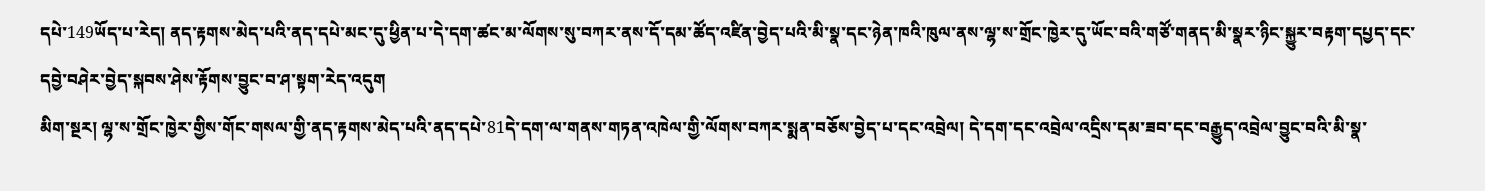དཔེ་149ཡོད་པ་རེད། ནད་རྟགས་མེད་པའི་ནད་དཔེ་མང་དུ་ཕྱིན་པ་དེ་དག་ཚང་མ་ལོགས་སུ་བཀར་ནས་དོ་དམ་ཚོད་འཛིན་བྱེད་པའི་མི་སྣ་དང་ཉེན་ཁའི་ཁུལ་ནས་ལྷ་ས་གྲོང་ཁྱེར་དུ་ཡོང་བའི་གཙོ་གནད་མི་སྣར་ཉིང་སྐྱུར་བརྟག་དཔྱད་དང་དབྱེ་བཤེར་བྱེད་སྐབས་ཤེས་རྟོགས་བྱུང་བ་ཤ་སྟག་རེད་འདུག
མིག་སྔར། ལྷ་ས་གྲོང་ཁྱེར་གྱིས་གོང་གསལ་གྱི་ནད་རྟགས་མེད་པའི་ནད་དཔེ་81དེ་དག་ལ་གནས་གཏན་འཁེལ་གྱི་ལོགས་བཀར་སྨན་བཅོས་བྱེད་པ་དང་འབྲེལ། དེ་དག་དང་འབྲེལ་འདྲིས་དམ་ཟབ་དང་བརྒྱུད་འབྲེལ་བྱུང་བའི་མི་སྣ་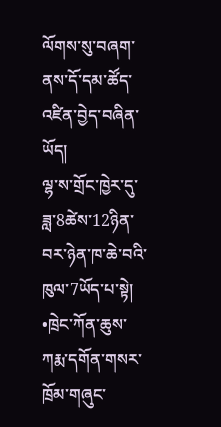ལོགས་སུ་བཞག་ནས་དོ་དམ་ཚོད་འཛིན་བྱེད་བཞིན་ཡོད།
ལྷ་ས་གྲོང་ཁྱེར་དུ་ཟླ་8ཚེས་12ཉིན་བར་ཉེན་ཁ་ཆེ་བའི་ཁུལ་7ཡོད་པ་སྟེ།
•ཁྲེང་ཀོན་ཆུས་ཀརྨ་དགོན་གསར་ཁྲོམ་གཞུང་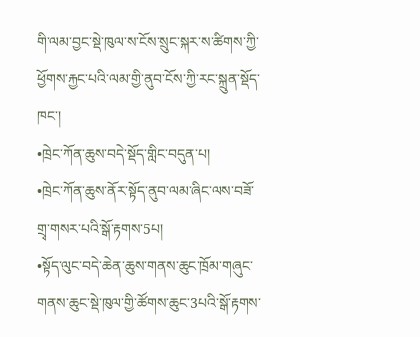གི་ལམ་བྱང་སྡེ་ཁུལ་ས་ངོས་སྲུང་སྐར་ས་ཚིགས་ཀྱི་ཕྱོགས་རྐྱང་པའི་ལམ་གྱི་ནུབ་ངོས་ཀྱི་རང་སྐྲུན་སྡོད་ཁང་།
•ཁྲེང་ཀོན་ཆུས་བདེ་སྡོད་གླིང་བདུན་པ།
•ཁྲེང་ཀོན་ཆུས་ནོར་སྟོད་ནུབ་ལམ་ཞིང་ལས་བཟོ་གྲྭ་གསར་པའི་སྒོ་རྟགས་5པ།
•སྟོད་ལུང་བདེ་ཆེན་ཆུས་གནས་ཆུང་ཁྲོམ་གཞུང་གནས་ཆུང་སྡེ་ཁུལ་གྱི་ཚོགས་ཆུང་3པའི་སྒོ་རྟགས་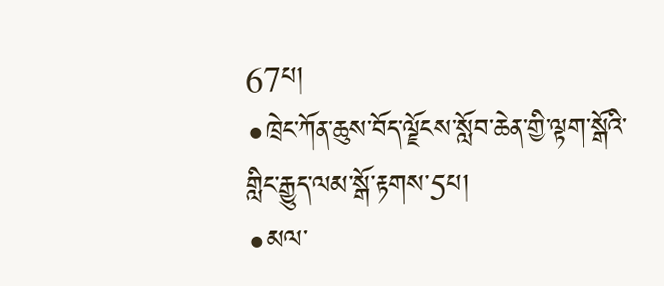67པ།
•ཁྲེང་ཀོན་ཆུས་བོད་ལྗོངས་སློབ་ཆེན་གྱི་ལྟག་སྒོའི་གླིང་རྒྱུད་ལམ་སྒོ་རྟགས་5པ།
•མལ་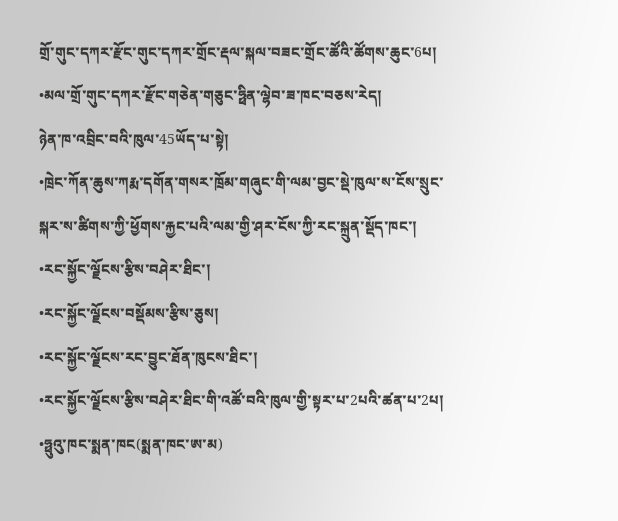གྲོ་གུང་དཀར་རྫོང་གུང་དཀར་གྲོང་རྡལ་སྐལ་བཟང་གྲོང་ཚོའི་ཚོགས་ཆུང་6པ།
•མལ་གྲོ་གུང་དཀར་རྫོང་གཅེན་གཅུང་ཧྥིན་ལྷེབ་ཟ་ཁང་བཅས་རེད།
ཉེན་ཁ་འབྲིང་བའི་ཁུལ་45ཡོད་པ་སྟེ།
•ཁྲེང་ཀོན་ཆུས་ཀརྨ་དགོན་གསར་ཁྲོམ་གཞུང་གི་ལམ་བྱང་སྡེ་ཁུལ་ས་ངོས་སྲུང་སྐར་ས་ཚིགས་ཀྱི་ཕྱོགས་རྐྱང་པའི་ལམ་གྱི་ཤར་ངོས་ཀྱི་རང་སྐྲུན་སྡོད་ཁང་།
•རང་སྐྱོང་ལྗོངས་རྩིས་བཤེར་ཐིང་།
•རང་སྐྱོང་ལྗོངས་བསྡོམས་རྩིས་ཅུས།
•རང་སྐྱོང་ལྗོངས་རང་བྱུང་ཐོན་ཁུངས་ཐིང་།
•རང་སྐྱོང་ལྗོངས་རྩིས་བཤེར་ཐིང་གི་འཚོ་བའི་ཁུལ་གྱི་སྟར་པ་2པའི་ཚན་པ་2པ།
•ཧྥུའུ་ཁང་སྨན་ཁང(སྨན་ཁང་ཨ་མ)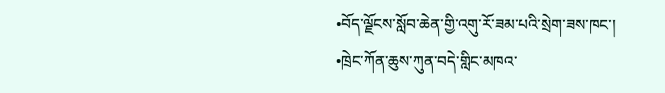•བོད་ལྗོངས་སློབ་ཆེན་གྱི་འགུ་རོ་ཟམ་པའི་སྲེག་ཟས་ཁང་།
•ཁྲེང་ཀོན་ཆུས་ཀུན་བདེ་གླིང་མཁའ་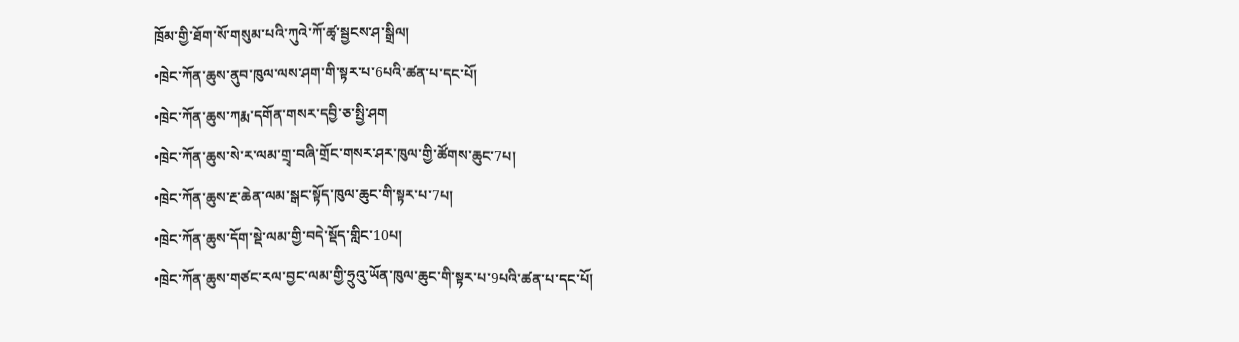ཁྲོམ་གྱི་ཐོག་སོ་གསུམ་པའི་ཀུའེ་ཀོ་ཚྭ་སྦྱངས་ཤ་སྒྲིལ།
•ཁྲེང་ཀོན་ཆུས་ནུབ་ཁུལ་ལས་ཤག་གི་སྟར་པ་6པའི་ཚན་པ་དང་པོ།
•ཁྲེང་ཀོན་ཆུས་ཀརྨ་དགོན་གསར་དབྱི་ཅ་སྤྱི་ཤག
•ཁྲེང་ཀོན་ཆུས་སེ་ར་ལམ་གྲྭ་བཞི་གྲོང་གསར་ཤར་ཁུལ་གྱི་ཚོགས་ཆུང་7པ།
•ཁྲེང་ཀོན་ཆུས་རྔ་ཆེན་ལམ་སྒང་སྟོད་ཁུལ་ཆུང་གི་སྟར་པ་7པ།
•ཁྲེང་ཀོན་ཆུས་དོག་སྡེ་ལམ་གྱི་བདེ་སྡོད་གླིང་10པ།
•ཁྲེང་ཀོན་ཆུས་གཙང་རལ་བྱང་ལམ་གྱི་ཧྲུའུ་ཡོན་ཁུལ་ཆུང་གི་སྟར་པ་9པའི་ཚན་པ་དང་པོ།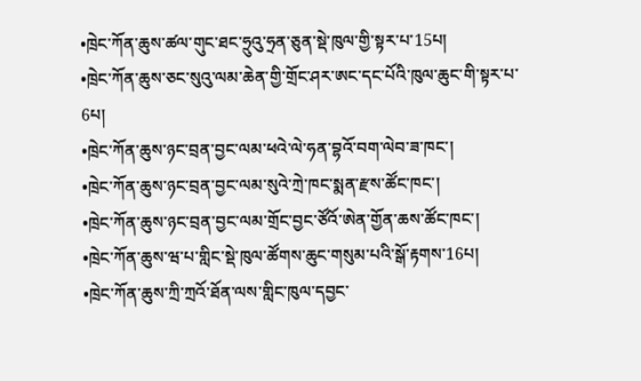•ཁྲེང་ཀོན་ཆུས་ཚལ་གུང་ཐང་ཧྲུའུ་ཧྲན་ཅུན་སྡེ་ཁུལ་གྱི་སྟར་པ་15པ།
•ཁྲེང་ཀོན་ཆུས་ཅང་སུའུ་ལམ་ཆེན་གྱི་གྲོང་ཤར་ཨང་དང་པོའི་ཁུལ་ཆུང་གི་སྟར་པ་6པ།
•ཁྲེང་ཀོན་ཆུས་ཉང་བྲན་བྱང་ལམ་ཕའེ་ལེ་ཧན་བྷའོ་བག་ལེབ་ཟ་ཁང་།
•ཁྲེང་ཀོན་ཆུས་ཉང་བྲན་བྱང་ལམ་སུའེ་ཀྲེ་ཁང་སྨན་རྫས་ཚོང་ཁང་།
•ཁྲེང་ཀོན་ཆུས་ཉང་བྲན་བྱང་ལམ་གྲོང་བྱང་ཙོའོ་ཨེན་གྱོན་ཆས་ཚོང་ཁང་།
•ཁྲེང་ཀོན་ཆུས་ཝ་པ་གླིང་སྡེ་ཁུལ་ཚོགས་ཆུང་གསུམ་པའི་སྒོ་རྟགས་16པ།
•ཁྲེང་ཀོན་ཆུས་ཀྲི་ཀྲའོ་ཐོན་ལས་གླིང་ཁུལ་དབྱང་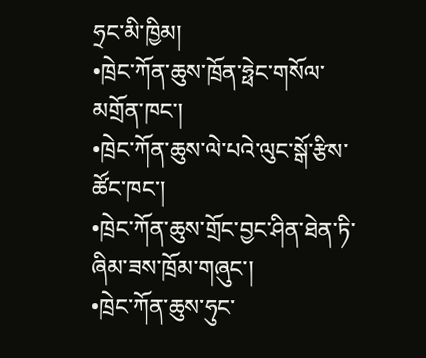ཧྲང་མི་ཁྱིམ།
•ཁྲེང་ཀོན་ཆུས་ཁྲོན་ཧྥེང་གསོལ་མགྲོན་ཁང་།
•ཁྲེང་ཀོན་ཆུས་ལེ་པའེ་ལུང་སྒོ་རྩིས་ཚོང་ཁང་།
•ཁྲེང་ཀོན་ཆུས་གྲོང་བྱང་ཤིན་ཐེན་ཏི་ཞིམ་ཟས་ཁྲོམ་གཞུང་།
•ཁྲེང་ཀོན་ཆུས་ཧུང་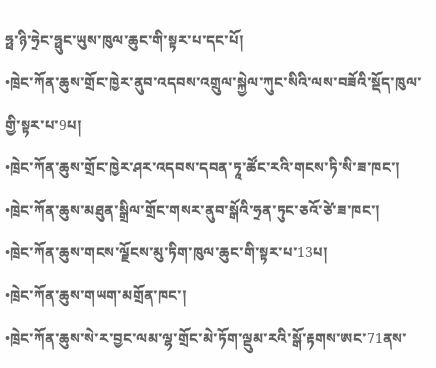ཧྥ་ཉི་ཧྲེང་ཧྥུང་ཡུས་ཁུལ་ཆུང་གི་སྟར་པ་དང་པོ།
•ཁྲེང་ཀོན་ཆུས་གྲོང་ཁྱེར་ནུབ་འདབས་འགྲུལ་སྐྱེལ་ཀུང་སིའི་ལས་བཟོའི་སྡོད་ཁུལ་གྱི་སྟར་པ་9པ།
•ཁྲེང་ཀོན་ཆུས་གྲོང་ཁྱེར་ཤར་འདབས་དབན་ཏཱ་ཚོང་རའི་གངས་ཏི་སི་ཟ་ཁང་།
•ཁྲེང་ཀོན་ཆུས་མཐུན་སྒྲིལ་གྲོང་གསར་ནུབ་སྒོའི་ཧྲན་ཏུང་ཅའོ་ཙེ་ཟ་ཁང་།
•ཁྲེང་ཀོན་ཆུས་གངས་ལྗོངས་མུ་ཏིག་ཁུལ་ཆུང་གི་སྟར་པ་13པ།
•ཁྲེང་ཀོན་ཆུས་གཡག་མགྲོན་ཁང་།
•ཁྲེང་ཀོན་ཆུས་སེ་ར་བྱང་ལམ་ལྷ་གྲོང་མེ་ཏོག་ལྡུམ་རའི་སྒོ་རྟགས་ཨང་71ནས་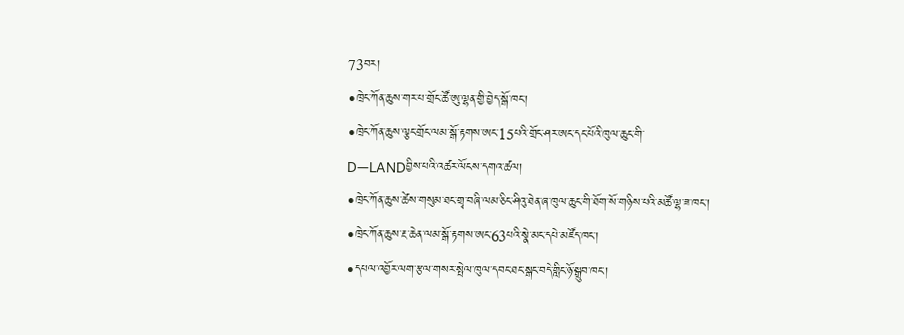73བར།
•ཁྲེང་ཀོན་ཆུས་གར་པ་གྲོང་ཚོ་ཨུ་ལྷན་གྱི་བྱེད་སྒོ་ཁང་།
•ཁྲེང་ཀོན་ཆུས་ལྕང་གྲོང་ལམ་སྒོ་རྟགས་ཨང་15པའི་གྲོང་ཤར་ཨང་དང་པོའི་ཁུལ་ཆུང་གི་D—LANDབྱིས་པའི་འཚར་ལོངས་དགའ་ཚལ།
•ཁྲེང་ཀོན་ཆུས་ཚེས་གསུམ་ཐང་གྲྭ་བཞི་ལམ་ཅིང་ཤིའུ་ཐེན་ཞ་ཁུལ་ཆུང་གི་ཐོག་སོ་གཉིས་པའི་མཚོ་ལྷ་ཟ་ཁང་།
•ཁྲེང་ཀོན་ཆུས་རྔ་ཆེན་ལམ་སྒོ་རྟགས་ཨང་63པའི་སྣེ་མང་དཔེ་མཛོད་ཁང་།
•དཔལ་འབྱོར་ལག་རྩལ་གསར་སྤེལ་ཁུལ་དབང་ཐང་སྒང་བདེ་གླིང་ཉོ་སྒྲུབ་ཁང་།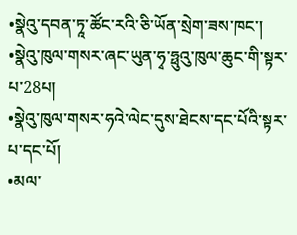•སྣེའུ་དབན་ཏཱ་ཚོང་རའི་ཅི་ཡོན་སྲེག་ཟས་ཁང་།
•སྣེའུ་ཁུལ་གསར་ཞང་ཡུན་ཧྭ་ཧྥུའུ་ཁུལ་ཆུང་གི་སྟར་པ་28པ།
•སྣེའུ་ཁུལ་གསར་ཧའེ་ལེང་དུས་ཐེངས་དང་པོའི་སྟར་པ་དང་པོ།
•མལ་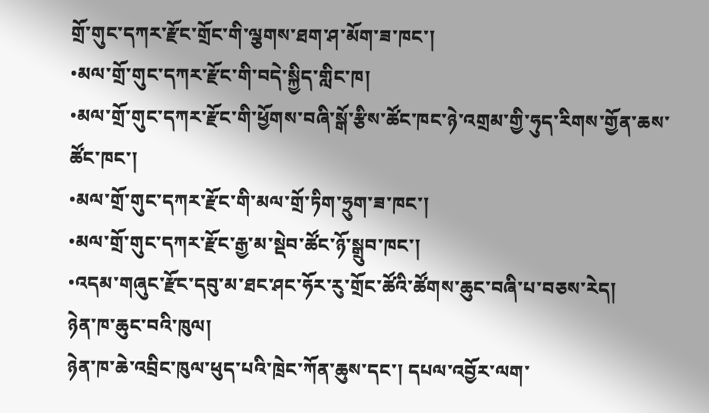གྲོ་གུང་དཀར་རྫོང་གྲོང་གི་ལྕགས་ཐག་ཤ་མོག་ཟ་ཁང་།
•མལ་གྲོ་གུང་དཀར་རྫོང་གི་བདེ་སྐྱིད་གླིང་ཁ།
•མལ་གྲོ་གུང་དཀར་རྫོང་གི་ཕྱོགས་བཞི་སྒོ་རྩིས་ཚོང་ཁང་ཉེ་འགྲམ་གྱི་ཧུད་རིགས་གྱོན་ཆས་ཚོང་ཁང་།
•མལ་གྲོ་གུང་དཀར་རྫོང་གི་མལ་གྲོ་ཏིག་ཧྲུག་ཟ་ཁང་།
•མལ་གྲོ་གུང་དཀར་རྫོང་རྒྱ་མ་སྡེབ་ཚོང་ཉོ་སྒྲུབ་ཁང་།
•འདམ་གཞུང་རྫོང་དབུ་མ་ཐང་ཤང་ཧོར་རུ་གྲོང་ཚོའི་ཚོགས་ཆུང་བཞི་པ་བཅས་རེད།
ཉེན་ཁ་ཆུང་བའི་ཁུལ།
ཉེན་ཁ་ཆེ་འབྲིང་ཁུལ་ཕུད་པའི་ཁྲེང་ཀོན་ཆུས་དང་། དཔལ་འབྱོར་ལག་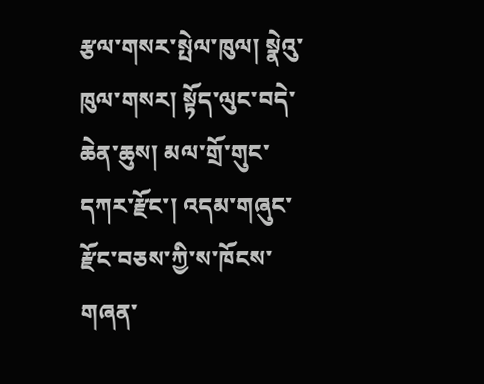རྩལ་གསར་སྤེལ་ཁུལ། སྣེའུ་ཁུལ་གསར། སྟོད་ལུང་བདེ་ཆེན་ཆུས། མལ་གྲོ་གུང་དཀར་རྫོང་། འདམ་གཞུང་རྫོང་བཅས་ཀྱི་ས་ཁོངས་གཞན་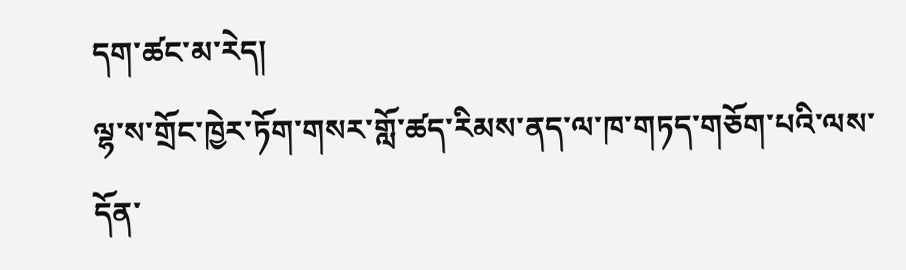དག་ཚང་མ་རེད།
ལྷ་ས་གྲོང་ཁྱེར་ཏོག་གསར་གློ་ཚད་རིམས་ནད་ལ་ཁ་གཏད་གཅོག་པའི་ལས་དོན་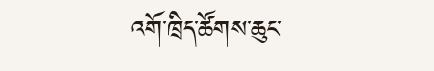འགོ་ཁྲིད་ཚོགས་ཆུང་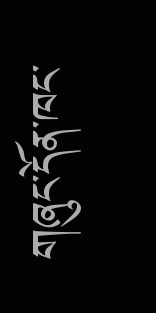གཞུང་དོན་ཁང་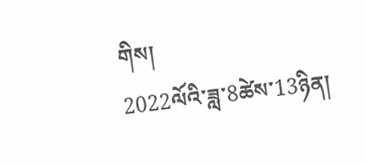གིས།
2022ལོའི་ཟླ་8ཚེས་13ཉིན།